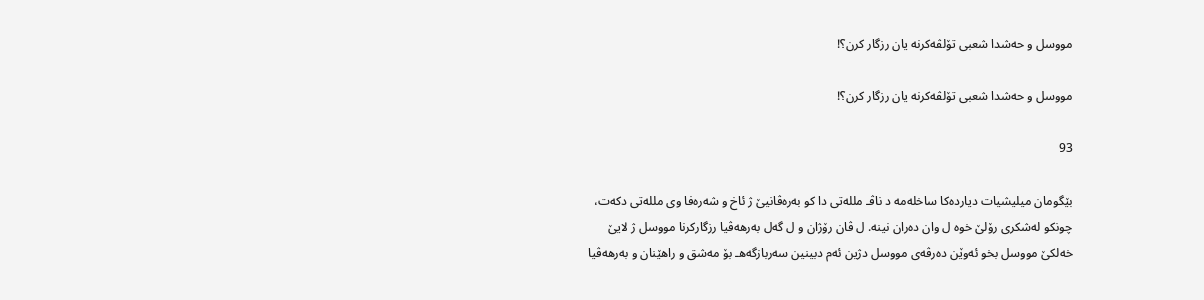مووسل و حه‌شدا شعبی تۆلڤه‌كرنه‌ یان رزگار كرن؟!

مووسل و حه‌شدا شعبی تۆلڤه‌كرنه‌ یان رزگار كرن؟!

93

بێگومان میلیشیات دیارده‌كا ساخله‌مه‌ د ناڤـ ملله‌تی دا كو به‌ره‌ڤانیێ ژ ئاخ و شه‌ره‌فا وی ملله‌تی دكه‌ت، چونكو له‌شكری رۆلێ خوه‌ ل وان ده‌ران نینه‌. ل ڤان رۆژان و ل گه‌ل به‌رهه‌ڤیا رزگاركرنا مووسل ژ لایێ خه‌لكێ مووسل بخو ئه‌وێن ده‌رڤه‌ی مووسل دژین ئه‌م دبینین سه‌ربازگه‌هـ بۆ مه‌شق و راهێنان و به‌رهه‌ڤیا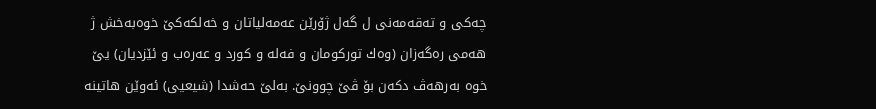چه‌كی و ته‌قه‌مه‌نی ل گه‌ل ژۆرێن عه‌مه‌لیاتان و خه‌لكه‌كێ خوه‌به‌خش ژ هه‌می ره‌گه‌زان (وه‌ك توركومان و فه‌له‌ و كورد و عه‌ره‌ب و ئێزدیان) یێ خوه‌ به‌رهه‌ڤ دكه‌ن بۆ ڤێ چوونێ. به‌لێ حه‌شدا (شیعیی) ئه‌وێن هاتینه‌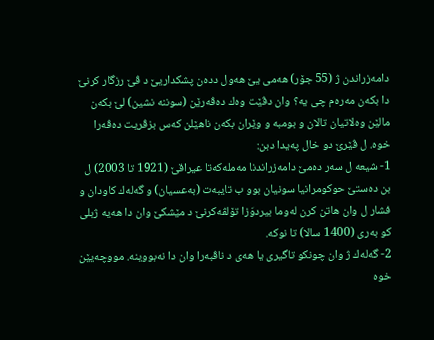دامه‌زراندن ژ (55 جۆر) هه‌می یێ هه‌ول دده‌ن پشكداریێ د ڤێ رزگار كرنێ دا بكه‌ن مه‌ره‌م چی یه‌؟ وان دڤێت وه‌ك ده‌ڤه‌رێن (سوننه‌ نشین) لێ بكه‌ن مالێن وه‌لاتیان تالان و بومبه‌ و وێران بكه‌ن ناهێلن كه‌س بزڤریت ده‌ڤه‌را خوه‌. ل ڤێرێ دو خال په‌یدا دبن:
1- شیعه‌ ل سه‌ر ده‌مێ دامه‌زراندنا مه‌مله‌كه‌تا عیراقێ (1921 تا 2003) ل بن ده‌ستێ حوكومرانیا سونیان بوو ب تایبه‌ت (به‌عسیان) و گه‌له‌ك كاودان و فشار ل وان هاتن كرن له‌وما بیردوَزا تۆلڤه‌كرنێ د مێشكێ وان دا هه‌یه‌ ژبلی كو به‌ری (1400 سالا) تا نوكه‌.
2- گه‌له‌ك ژ وان چونكو تاگیری یا هه‌ی د ناڤبه‌را وان دا نه‌بووینه‌. مووچه‌یێن خوه‌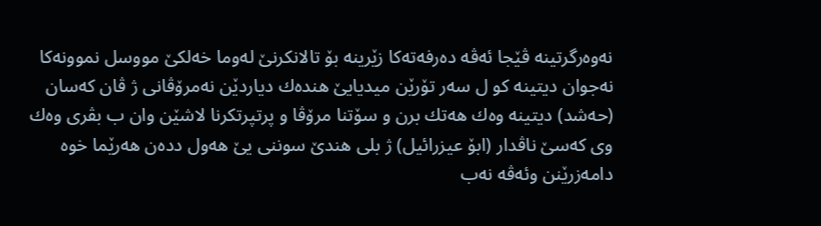نه‌وه‌رگرتینه‌ ڤێجا ئه‌ڤه‌ ده‌رفه‌ته‌كا زێرینه‌ بۆ تالانكرنێ له‌وما خه‌لكێ مووسل نموونه‌كا نه‌جوان دیتینه‌ كو ل سه‌ر تۆرێن میدیایێ هنده‌ك دیاردێن نه‌مرۆڤانی ژ ڤان كه‌سان (حه‌شد) دیتینه‌ وه‌ك هه‌تك برن و سۆتنا مرۆڤا و پرتپرتكرنا لاشێن وان ب بڤری وه‌ك وی كه‌سێ ناڤدار (ابۆ عیزرائیل) ژ بلی هندێ سوننی یێ هه‌ول دده‌ن هه‌رێما خوه‌ دامه‌زرێنن وئه‌ڤه‌ نه‌ب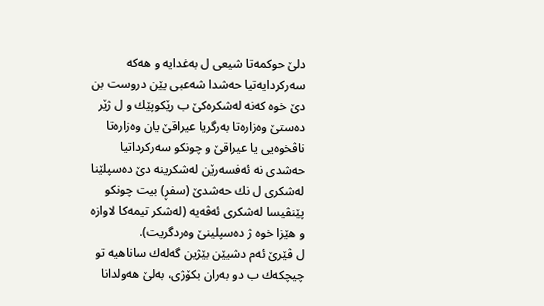دلێ حوكمه‌تا شیعی ل به‌غدایه‌ و هه‌كه‌ سه‌ركردایه‌تیا حه‌شدا شه‌عبی یێن دروست بن دێ خوه‌ كه‌نه‌ له‌شكره‌كێ ب رێكوپێك و ل ژێر ده‌ستێ وه‌زاره‌تا به‌رگریا عیراقێ یان وه‌زاره‌تا ناڤخوه‌یی یا عیراقێ و چونكو سه‌ركرداتیا حه‌شدی نه‌ ئه‌فسه‌رێن له‌شكرینه‌ دێ ده‌سپلێنا له‌شكری ل نك حه‌شدێ (سفڕ) بیت چونكو پێنڤیسا له‌شكری ئه‌ڤه‌یه‌ (له‌شكر تیمه‌كا لاوازه‌ و هێزا خوه‌ ژ ده‌سپلینێ وه‌ردگریت).
ل ڤێرێ ئه‌م دشیێن بێژین گه‌له‌ك ساناهیه‌ تو چیچكه‌ك ب دو به‌ران بكۆژی، به‌لێ هه‌ولدانا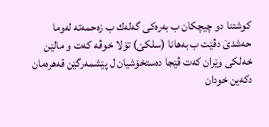كوشتنا دو چیچكان ب به‌ره‌كی گه‌له‌ك ب زه‌حمه‌ته‌ له‌وما حه‌شدێ دڤێت ب به‌هانا (سلكێ) تۆلا خوڤه‌ كه‌ت و مالێن خه‌لكی وێران كه‌ت ڤێجا ده‌ستخۆشیان ل پێشمه‌رگێن قه‌هره‌مان دكه‌ین خودان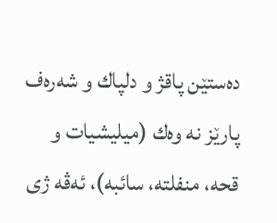ده‌ستێن پاقژ و دلپاك و شه‌ره‌ف پارێز نه‌ وه‌ك (میلیشیات و قحه‌، منفلته‌، سائبه‌)، ئه‌ڤه‌ ژی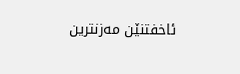ئاخفتنێن مه‌زنترین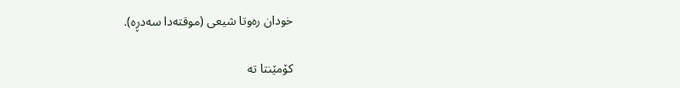خودان ره‌وتا شیعی (موقته‌دا سه‌دڕه‌).

کۆمێنتا تە